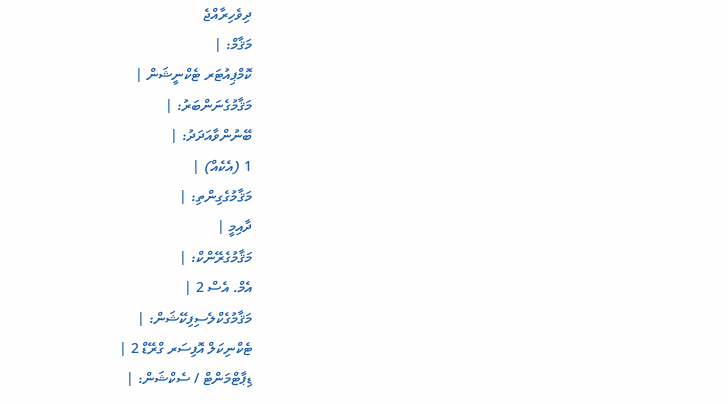ދިވެހިރާއްޖެ
މަޤާމް: |
ކޮމްޕިއުޓަރ ޓެކްނީޝަން |
މަޤާމުގެނަންބަރު: |
ބޭނުންވާއަދަދު: |
1 (އެކެއް) |
މަޤާމުގެގިންތި: |
ދާއިމީ |
މަޤާމުގެރޭންކް: |
އެމް. އެސް 2 |
މަޤާމުގެކްލެސިފިކޭޝަން: |
ޓެކްނިކަލް އޮފިސަރ ގްރޭޑް 2 |
ޑިޕާޓްމަންޓް / ސެކްޝަން: |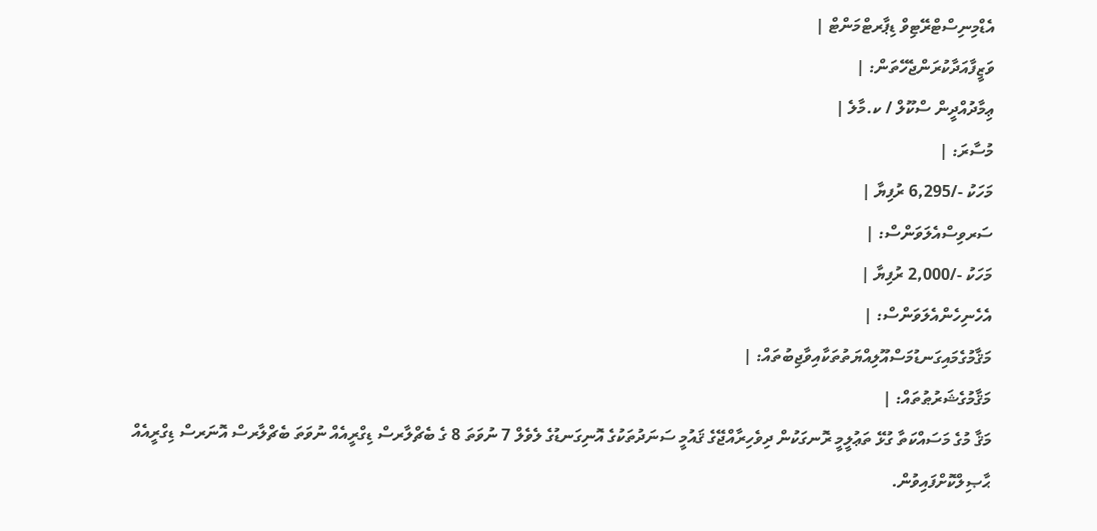އެޑްމިނިސްޓްރޭޓިވް ޑިޕާރޓްމަންޓް |
ވަޒީފާއަދާކުރަންޖެހޭތަން: |
ޢިމާދުއްދީން ސްކޫލް / ކ.މާލެ |
މުސާރަ: |
މަހަކު -/6,295 ރުފިޔާ |
ސަރވިސްއެލަވަންސް: |
މަހަކު -/2,000 ރުފިޔާ |
އެހެނިހެންއެލަވަންސް: |
މަޤާމުގެމައިގަނޑުމަސްއޫލިއްޔަތުތަކާއިވާޖިބުތައް: |
މަޤާމުގެޝަރުޠުތައް: |
މަޤާ މުގެ މަސައްކަތާ ގުޅޭ ތަޢުލީމީ ރޮނގަކުން ދިވެހިރާއްޖޭގެ ޤައުމީ ސަނަދުތަކުގެ އޮނިގަނޑުގެ ލެވެލް 7 ނުވަތަ 8 ގެ ބެޗްލާރސް ޑިގްރީއެއް ނުވަތަ ބެޗްލާރސް އޮނަރސް ޑިގްރީއެއް ޙާޞިލްކޮށްފައިވުން.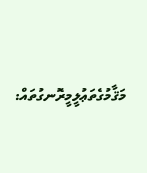މަޤާމުގެތަޢުލީމީރޮނގުތައް: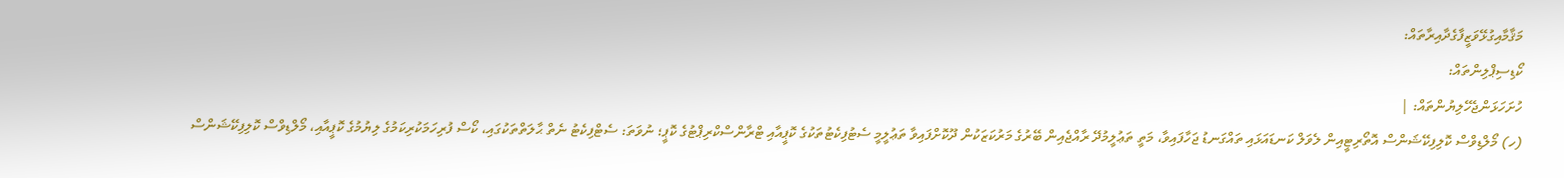މަޤާމާއިގުޅޭވަޒީފާގެދާއިރާތައް:
ކޯޑިސިޕްލިންތައް:
ހުށަހަޅަންޖެހޭލިޔުންތައް: |
(ހ) މޯލްޑިވްސް ކޮލިފިކޭޝަންސް އޮތޯރިޓީއިން ލެވަލް ކަނޑައަޅައި ތައްގަނޑު ޖަހާފައިވާ، މަތީ ތަޢުލީމުދޭ ރާއްޖެއިން ބޭރުގެ މަރުކަޒަކުން ދޫކޮށްފައިވާ ތަޢުލީމީ ސެޓުފިކެޓުތަކުގެ ކޮޕީއާއި ޓްރާންސްކްރިޕްޓުގެ ކޮޕީ؛ ނުވަތަ: ސެޓްފިކެޓު ނެތް ޙާލަތްތަކުގައި، ކޯސް ފުރިހަމަކުރިކަމުގެ ލިޔުމުގެ ކޮޕީއާއި، މޯލްޑިވްސް ކޮލިފިކޭޝަންސް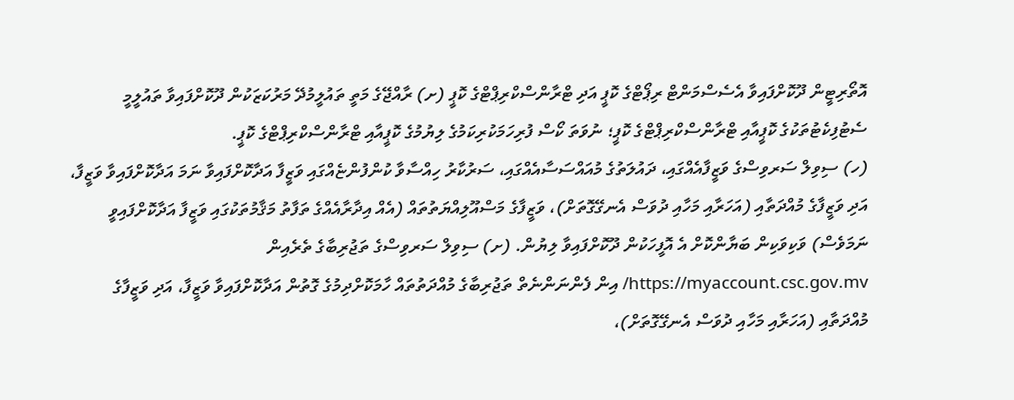އޮތޯރިޓީން ދޫކޮށްފައިވާ އެސެސްމަންޓް ރިޕޯޓްގެ ކޮޕީ އަދި ޓްރާންސްކްރިޕްޓްގެ ކޮޕީ (ށ) ރާއްޖޭގެ މަތީ ތައުލީމުދޭ މަރުކަޒަކުން ދޫކޮށްފައިވާ ތައުލީމީ ސެޓުފިކެޓުތަކުގެ ކޮޕީއާއި ޓްރާންސްކްރިޕްޓްގެ ކޮޕީ؛ ނުވަތަ ކޯސް ފުރިހަމަކުރިކަމުގެ ލިޔުމުގެ ކޮޕީއާއި ޓްރާންސްކްރިޕްޓްގެ ކޮޕީ.
(ހ) ސިވިލް ސަރވިސްގެ ވަޒީފާއެއްގައި، ދައުލަތުގެ މުއައްސަސާއެއްގައި، ސަރުކާރު ހިއްސާވާ ކުންފުންޏެއްގައި ވަޒީފާ އަދާކޮށްފައިވާ ނަމަ އަދާކޮށްފައިވާ ވަޒީފާ، އަދި ވަޒީފާގެ މުއްދަތާއި (އަހަރާއި މަހާއި ދުވަސް އެނގޭގޮތަށް)، ވަޒީފާގެ މަސްއޫލިއްޔަތުތައް (އެއް އިދާރާއެއްގެ ތަފާތު މަޤާމުތަކުގައި ވަޒީފާ އަދާކޮށްފައިވީ ނަމަވެސް) ވަކިވަކިން ބަޔާންކޮށް އެ އޮފީހަކުން ދޫކޮށްފައިވާ ލިޔުން. (ށ) ސިވިލް ސަރވިސްގެ ތަޖުރިބާގެ ތެރެއިން https://myaccount.csc.gov.mv/ އިން ފެންނަންނެތް ތަޖުރިބާގެ މުއްދަތުތައް ހާމަކޮށްދިމުގެ ގޮތުން އަދާކޮށްފައިވާ ވަޒީފާ، އަދި ވަޒީފާގެ މުއްދަތާއި (އަހަރާއި މަހާއި ދުވަސް އެނގޭގޮތަށް)،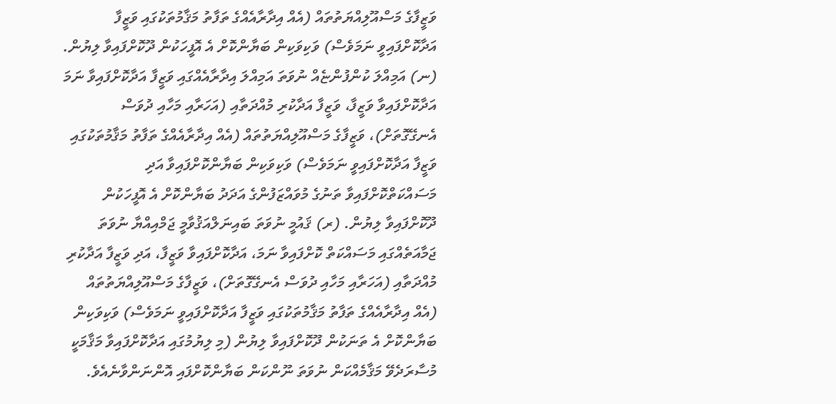ވަޒީފާގެ މަސްއޫލިއްޔަތުތައް (އެއް އިދާރާއެއްގެ ތަފާތު މަޤާމުތަކުގައި ވަޒީފާ އަދާކޮށްފައިވީ ނަމަވެސް) ވަކިވަކިން ބަޔާންކޮށް އެ އޮފީހަކުން ދޫކޮށްފައިވާ ލިޔުން. (ނ) އަމިއްލަ ކުންފުންޏެއް ނުވަތަ އަމިއްލަ އިދާރާއެއްގައި ވަޒީފާ އަދާކޮށްފައިވާ ނަމަ އަދާކޮށްފައިވާ ވަޒީފާ، ވަޒީފާ އަދާކުރި މުއްދަތާއި (އަހަރާއި މަހާއި ދުވަސް އެނގޭގޮތަށް)، ވަޒީފާގެ މަސްއޫލިއްޔަތުތައް (އެއް އިދާރާއެއްގެ ތަފާތު މަޤާމުތަކުގައި ވަޒީފާ އަދާކޮށްފައިވީ ނަމަވެސް) ވަކިވަކިން ބަޔާންކޮށްފައިވާ އަދި މަސައްކަތްކޮށްފައިވާ ތަނުގެ މުވައްޒަފުންގެ އަދަދު ބަޔާންކޮށް އެ އޮފީހަކުން ދޫކޮށްފައިވާ ލިޔުން. (ރ) ޤައުމީ ނުވަތަ ބައިނަލްއަޤުވާމީ ޖަމްއިއްޔާ ނުވަތަ ޖަމާއަތެއްގައި މަސައްކަތް ކޮށްފައިވާ ނަމަ، އަދާކޮށްފައިވާ ވަޒީފާ، އަދި ވަޒީފާ އަދާކުރި މުއްދަތާއި (އަހަރާއި މަހާއި ދުވަސް އެނގޭގޮތަށް)، ވަޒީފާގެ މަސްއޫލިއްޔަތުތައް (އެއް އިދާރާއެއްގެ ތަފާތު މަޤާމުތަކުގައި ވަޒީފާ އަދާކޮށްފައިވީ ނަމަވެސް) ވަކިވަކިން ބަޔާންކޮށް އެ ތަނަކުން ދޫކޮށްފައިވާ ލިޔުން (މި ލިޔުމުގައި އަދާކޮށްފައިވާ މަޤާމަކީ މުސާރަދެވޭ މަޤާމެއްކަން ނުވަތަ ނޫންކަން ބަޔާންކޮށްފައި އޮންނަންވާނެއެވެ.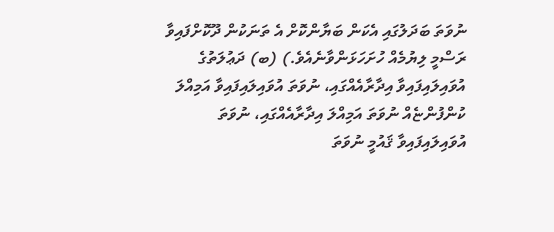ނުވަތަ ބަދަލުގައި އެކަން ބަޔާންކޮށް އެ ތަނަކުން ދޫކޮށްފައިވާ ރަސްމީ ލިޔުމެއް ހުށަހަޅަންވާނެއެވެ.) (ބ) ދަޢުލަތުގެ އުވައިލައިފައިވާ އިދާރާއެއްގައި، ނުވަތަ އުވައިލައިފައިވާ އަމިއްލަ ކުންފުންޏެއް ނުވަތަ އަމިއްލަ އިދާރާއެއްގައި، ނުވަތަ އުވައިލައިފައިވާ ޤައުމީ ނުވަތަ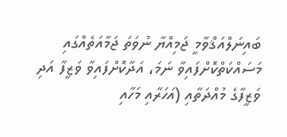ބައިނަލްއަޤްވާމީ ޖަމިއްޔާ ނުވަތަ ޖަމާއަތެއްގައި މަސައްކަތްކޮށްފައިވާ ނަމަ، އަދާކޮށްފައިވާ ވަޒީފާ އަދި ވަޒީފާގެ މުއްދަތާއި (އަހަރާއި މަހާއި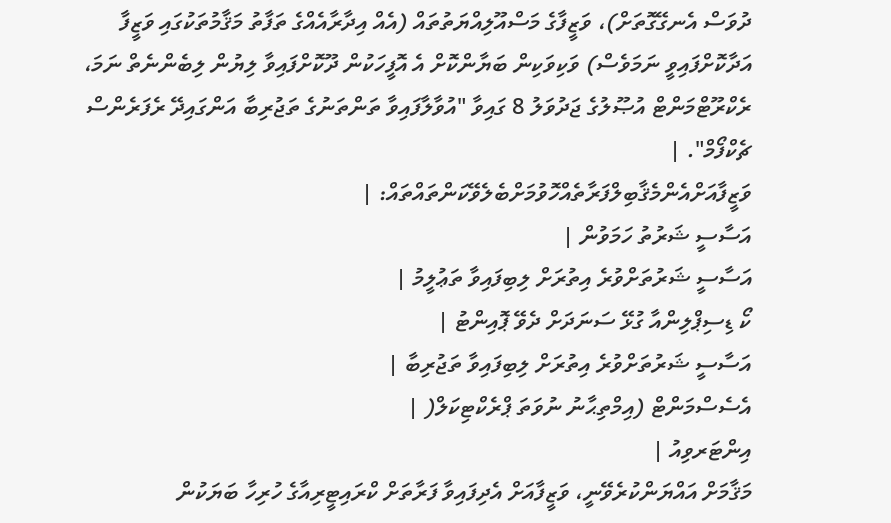ދުވަސް އެނގޭގޮތަށް)، ވަޒީފާގެ މަސްއޫލިއްޔަތުތައް (އެއް އިދާރާއެއްގެ ތަފާތު މަޤާމުތަކުގައި ވަޒީފާ އަދާކޮށްފައިވީ ނަމަވެސް) ވަކިވަކިން ބަޔާންކޮށް އެ އޮފީހަކުން ދޫކޮށްފައިވާ ލިޔުން ލިބެންނެތް ނަމަ، ރެކްރޫޓްމަންޓް އުޞޫލުގެ ޖަދުވަލު 8 ގައިވާ "އުވާލާފައިވާ ތަންތަނުގެ ތަޖުރިބާ އަންގައިދޭ ރެފަރެންސް ޗެކްފޯމް". |
ވަޒީފާއަށްއެންމެޤާބިލްފަރާތެއްހޮވުމަށްބެލެވޭކަންތައްތައް: |
އަސާސީ ޝަރުތު ހަމަވުން |
އަސާސީ ޝަރުތަށްވުރެ އިތުރަށް ލިބިފައިވާ ތަޢުލީމު |
ކޯ ޑިސިޕްލިންއާ ގުޅޭ ސަނަދަށް ދެވޭ ޕޮއިންޓު |
އަސާސީ ޝަރުތަށްވުރެ އިތުރަށް ލިބިފައިވާ ތަޖުރިބާ |
އެސެސްމަންޓް (އިމްތިޙާނު ނުވަތަ ޕްރެކްޓިކަލް( |
އިންޓަރވިއު |
މަޤާމަށް އައްޔަންކުރެވޭނީ، ވަޒީފާއަށް އެދިފައިވާ ފަރާތަށް ކްރައިޓީރިއާގެ ހުރިހާ ބަޔަކުން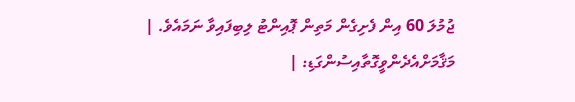ޖުމުލަ 60 އިން ފެށިގެން މަތިން ޕޮއިންޓު ލިބިފައިވާ ނަމައެވެ. |
މަޤާމަށްއެދެންވީގޮތާއިސުންގަޑި: |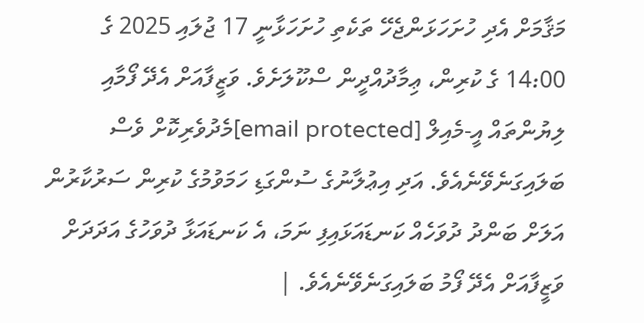މަޤާމަށް އެދި ހުށަހަޅަންޖެހޭ ތަކެތި ހުށަހަޅާނީ 17 ޖުލައި 2025 ގެ 14:00 ގެ ކުރިން، ޢިމާދުއްދީން ސްކޫލަށެވެ. ވަޒީފާއަށް އެދޭ ފޯމާއި ލިޔުންތައް އީ-މެއިލް [email protected]މެދުވެރިކޮށް ވެސް ބަލައިގަނެވޭނެއެވެ. އަދި އިޢުލާނުގެ ސުންގަޑި ހަމަވުމުގެ ކުރިން ސަރުކާރުން އަލަށް ބަންދު ދުވަހެއް ކަނޑައަޅައިފި ނަމަ، އެ ކަނޑައަޅާ ދުވަހުގެ އަދަދަށް ވަޒީފާއަށް އެދޭ ފޯމު ބަލައިގަނެވޭނެއެވެ. |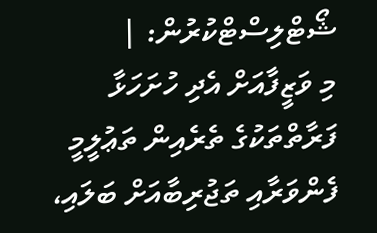ޝޯޓްލިސްޓްކުރުން: |
މި ވަޒީފާއަށް އެދި ހުށަހަޅާ ފަރާތްތަކުގެ ތެރެއިން ތަޢުލީމީ ފެންވަރާއި ތަޖުރިބާއަށް ބަލައި،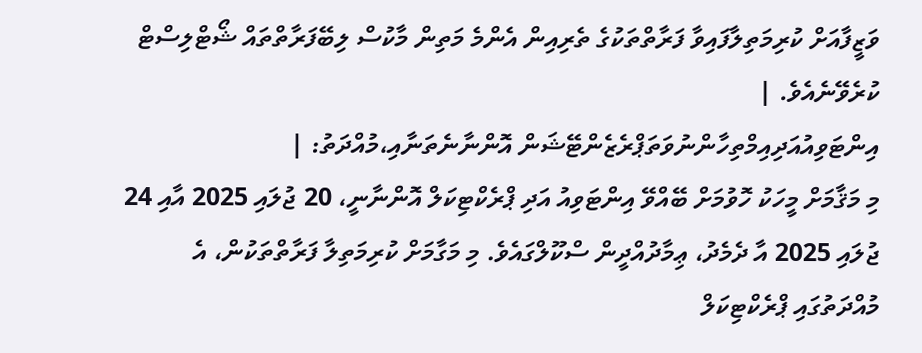ވަޒީފާއަށް ކުރިމަތިލާފައިވާ ފަރާތްތަކުގެ ތެރިއިން އެންމެ މަތިން މާކުސް ލިބޭފަރާތްތައް ޝޯޓްލިސްޓް ކުރެވޭނެއެވެ. |
އިންޓަވިއުއަދިއިމްތިހާންނުވަތަޕްރެޒެންޓޭޝަން އޮންނާނެތަނާއި،މުއްދަތު: |
މި މަޤާމަށް މީހަކު ހޮވުމަށް ބޭއްވޭ އިންޓަވިއު އަދި ޕްރެކްޓިކަލް އޮންނާނީ، 20 ޖުލައި 2025 އާއި 24 ޖުލައި 2025 އާ ދެމެދު، ޢިމާދުއްދީން ސްކޫލްގައެވެ. މި މަގާމަށް ކުރިމަތިލާ ފަރާތްތަކުން، އެ މުއްދަތުގައި ޕްރެކްޓިކަލް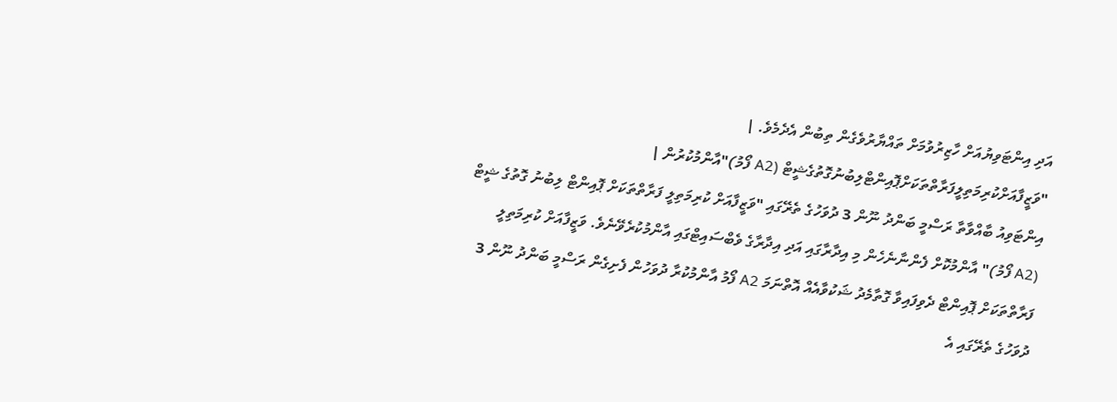އަދި އިންޓަވިޔުއަށް ހާޒިރުވުމަށް ތައްޔާރުވެގެން ތިބުން އެދެމެވެ. |
"ވަޒީފާއަށްކުރިމަތިލީފަރާތްތަކަށްޕޮއިންޓްލިބުނުގޮތުގެޝީޓް (A2 ފޯމު)"އާންމުކުރުން |
އިންޓަވިއު ބާއްވާތާ ރަސްމީ ބަންދު ނޫން 3 ދުވަހުގެ ތެރޭގައި "ވަޒީފާއަށް ކުރިމަތިލީ ފަރާތްތަކަށް ޕޮއިންޓް ލިބުނު ގޮތުގެ ޝީޓް (A2 ފޯމު)" އާންމުކޮށް ފެންނާނެހެން މި އިދާރާގައި އަދި އިދާރާގެ ވެބްސައިޓްގައި އާންމުކުރެވޭނެވެ. ވަޒީފާއަށް ކުރިމަތިލީ ފަރާތްތަކަށް ޕޮއިންޓް ދެވިފައިވާ ގޮތާމެދު ޝަކުވާއެއް އޮތްނަމަ A2 ފޯމު އާންމުކުރާ ދުވަހުން ފެށިގެން ރަސްމީ ބަންދު ނޫން 3 ދުވަހުގެ ތެރޭގައި އެ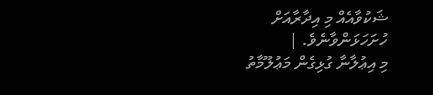ޝަކުވާއެއް މި އިދާރާއަށް ހުށަހަޅަންވާނެވެ. |
މި އިޢުލާނާ ގުޅިގެން މަޢުލޫމާތު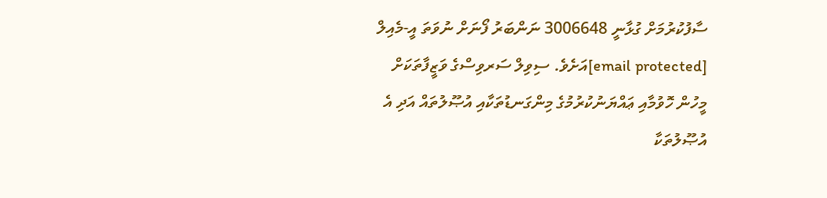ސާފުކުރުމަށް ގުޅާނީ 3006648 ނަންބަރު ފޯނަށް ނުވަތަ އީ-މެއިލް [email protected]އަށެވެ. ސިވިލް ސަރވިސްގެ ވަޒީފާތަކަށް މީހުން ހޮވުމާއި ޢައްޔަނުކުރުމުގެ މިންގަނޑުތަކާއި އުޞޫލުތައް އަދި އެ އުޞޫލުތަކާ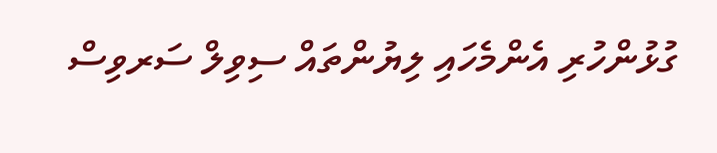ގުޅުންހުރި އެންމެހައި ލިޔުންތައް ސިވިލް ސަރވިސް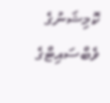ކޮމިޝަނުގެ ވެބްސައިޓްގެ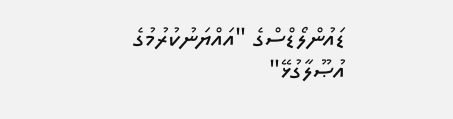ޑައުންލޯޑްސްގެ "އައްޔަނުކުރުމުގެ އުޞޫލާގުޅޭ"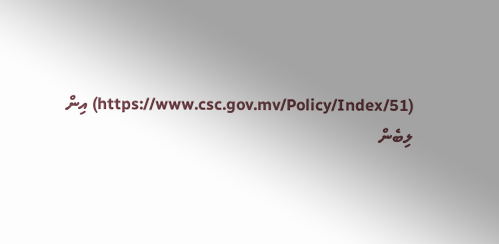(https://www.csc.gov.mv/Policy/Index/51) އިން ލިބެން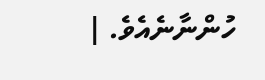ހުންނާނެއެވެ. |